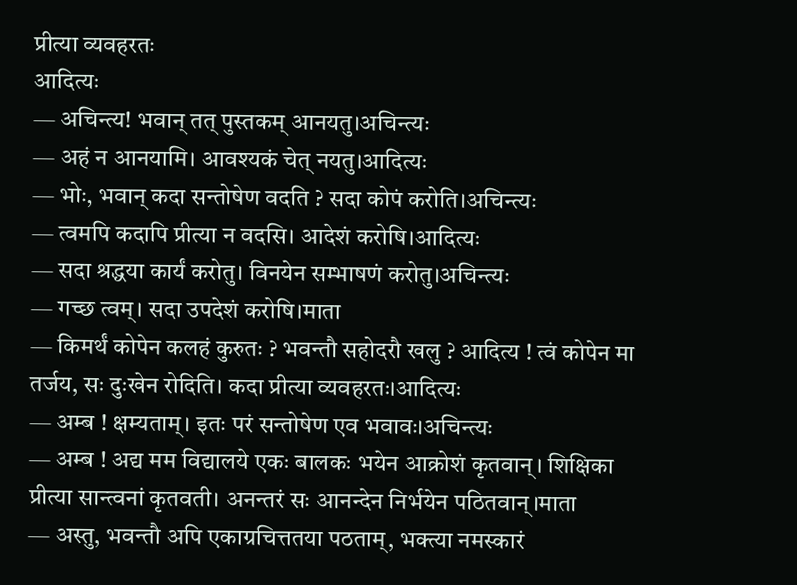प्रीत्या व्यवहरतः
आदित्यः
— अचिन्त्य! भवान् तत् पुस्तकम् आनयतु।अचिन्त्यः
— अहं न आनयामि। आवश्यकं चेत् नयतु।आदित्यः
— भोः, भवान् कदा सन्तोषेण वदति ? सदा कोपं करोति।अचिन्त्यः
— त्वमपि कदापि प्रीत्या न वदसि। आदेशं करोषि।आदित्यः
— सदा श्रद्धया कार्यं करोतु। विनयेन सम्भाषणं करोतु।अचिन्त्यः
— गच्छ त्वम्। सदा उपदेशं करोषि।माता
— किमर्थं कोपेन कलहं कुरुतः ? भवन्तौ सहोदरौ खलु ? आदित्य ! त्वं कोपेन मा तर्जय, सः दुःखेन रोदिति। कदा प्रीत्या व्यवहरतः।आदित्यः
— अम्ब ! क्षम्यताम्। इतः परं सन्तोषेण एव भवावः।अचिन्त्यः
— अम्ब ! अद्य मम विद्यालये एकः बालकः भयेन आक्रोशं कृतवान्। शिक्षिका प्रीत्या सान्त्वनां कृतवती। अनन्तरं सः आनन्देन निर्भयेन पठितवान्।माता
— अस्तु, भवन्तौ अपि एकाग्रचित्ततया पठताम्, भक्त्या नमस्कारं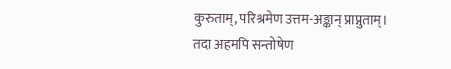कुरुताम्, परिश्रमेण उत्तम-अङ्कान् प्राप्नुताम्। तदा अहमपि सन्तोषेण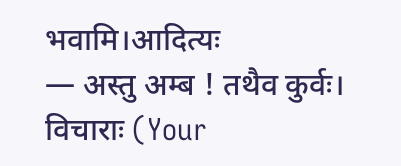भवामि।आदित्यः
— अस्तु अम्ब ! तथैव कुर्वः।
विचाराः (Your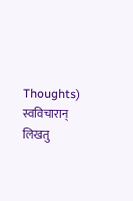Thoughts)
स्वविचारान् लिखतु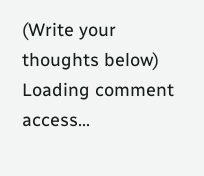(Write your thoughts below)
Loading comment access...